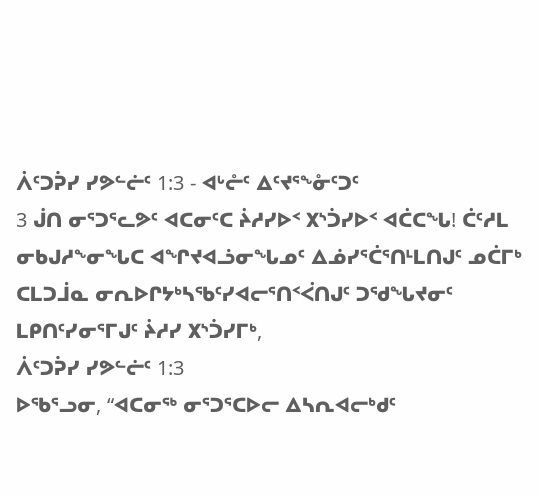ᐲᑦᑐᕉᓯ ᓯᕗᓪᓖᑦ 1:3 - ᐊᒡᓔᑦ ᐃᑦᔪᕐᖕᓁᑦᑐᑦ
3 ᒎᑎ ᓂᕐᑐᕐᓚᕗᑦ ᐊᑕᓂᑦᑕ ᔩᓱᓯᐅᑉ ᙭ᔅᑑᓯᐅᑉ ᐊᑖᑕᖓ! ᑖᑦᓱᒪ ᓂᑲᒍᓱᖕᓂᖓᑕ ᐊᖏᔪᐊᓘᓂᖓᓄᑦ ᐃᓅᓯᕐᑖᕐᑎᒻᒪᑎᒍᑦ ᓄᑖᒥᒃ ᑕᒪᑐᒨᓇ ᓂᕆᐅᒋᔭᒃᓴᖃᑦᓯᐊᓕᕐᑎᑉᐹᑎᒍᑦ ᑐᖁᖓᔪᓂᑦ ᒪᑭᑎᑦᓯᓂᕐᒥᒍᑦ ᔩᓱᓯ ᙭ᔅᑑᓯᒥᒃ,
ᐲᑦᑐᕉᓯ ᓯᕗᓪᓖᑦ 1:3
ᐅᖃᕐᓗᓂ, “ᐊᑕᓂᖅ ᓂᕐᑐᕐᑕᐅᓕ ᐃᓴᕆᐊᓕᒃᑯᑦ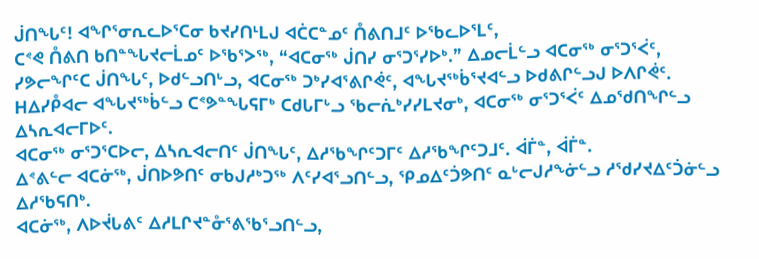ᒎᑎᖓᑦ! ᐊᖏᕐᓂᕆᓚᐅᕐᑕᓂ ᑲᔪᓯᑎᒻᒪᒍ ᐊᑖᑕᓐᓄᑦ ᑍᕕᑎᒧᑦ ᐅᖃᓚᐅᕐᒪᑦ,
ᑕᕝᕙ ᑍᕕᑎ ᑲᑎᓐᖓᔪᓕᒫᓄᑦ ᐅᖃᕐᐳᖅ, “ᐊᑕᓂᖅ ᒎᑎᓯ ᓂᕐᑐᕐᓯᐅᒃ.” ᐃᓄᓕᒫᓪᓗ ᐊᑕᓂᖅ ᓂᕐᑐᕐᐹᑦ, ᓯᕗᓕᖏᑦᑕ ᒎᑎᖓᑦ, ᐅᑯᓪᓗᑎᒡᓗ, ᐊᑕᓂᖅ ᑐᒃᓯᐊᕐᕕᒋᕚᑦ, ᐊᖓᔪᖅᑳᕐᔪᐊᓪᓗ ᐅᑯᕕᒋᓪᓗᒍ ᐅᐱᒋᕚᑦ.
ᕼᐃᓯᑬᐊᓕ ᐊᖓᔪᖅᑳᓪᓗ ᑕᕝᕗᓐᖓᕋᒥᒃ ᑕᑯᒐᒥᒡᓗ ᖃᓕᕇᒃᓯᓯᒪᔪᓂᒃ, ᐊᑕᓂᖅ ᓂᕐᑐᕐᐹᑦ ᐃᓄᖁᑎᖏᓪᓗ ᐃᓴᕆᐊᓕᒥᐅᑦ.
ᐊᑕᓂᖅ ᓂᕐᑐᕐᑕᐅᓕ, ᐃᓴᕆᐊᓕᑎᑦ ᒎᑎᖓᑦ, ᐃᓱᖃᖏᑦᑐᒥᑦ ᐃᓱᖃᖏᑦᑐᒧᑦ. ᐋᒦᓐ, ᐋᒦᓐ.
ᐃᕝᕕᓪᓕ ᐊᑕᓃᖅ, ᒎᑎᐅᕗᑎᑦ ᓂᑲᒍᓱᒃᑐᖅ ᐱᑦᓯᐊᕐᓗᑎᓪᓗ, ᕿᓄᐃᑦᑑᕗᑎᑦ ᓇᒡᓕᒍᓱᖕᓃᓪᓗ ᓱᖁᓯᔪᐃᑦᑑᓃᓪᓗ ᐃᓱᖃᕋᑎᒃ.
ᐊᑕᓃᖅ, ᐱᐅᔫᒐᕕᑦ ᐃᓱᒪᒋᔪᓐᓁᕐᕕᖃᕐᓗᑎᓪᓗ,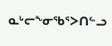ᓇᒡᓕᖕᓂᖃᕐᐳᑎᓪᓗ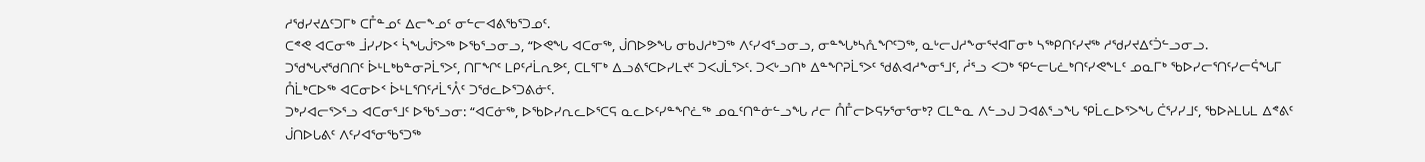ᓱᖁᓯᔪᐃᑦᑐᒥᒃ ᑕᒤᓐᓄᑦ ᐃᓕᖕᓄᑦ ᓂᓪᓕᐊᕕᖃᕐᑐᓄᑦ.
ᑕᕝᕙ ᐊᑕᓂᖅ ᒨᓯᓯᐅᑉ ᓵᖓᒎᕐᐳᖅ ᐅᖃᕐᓗᓂᓗ, “ᐅᕙᖓ ᐊᑕᓂᖅ, ᒎᑎᐅᕗᖓ ᓂᑲᒍᓱᒃᑐᖅ ᐱᑦᓯᐊᕐᓗᓂᓗ, ᓂᓐᖓᒃᓴᕅᖏᑦᑐᖅ, ᓇᒡᓕᒍᓱᖕᓂᕐᔪᐊᒥᓂᒃ ᓴᖅᑭᑎᑦᓯᔪᖅ ᓱᖁᓯᔪᐃᑦᑑᓪᓗᓂᓗ.
ᑐᖁᖓᔪᖁᑎᑎᑦ ᐆᒻᒪᒃᑲᓐᓂᕈᒫᕐᐳᑦ, ᑎᒥᖏᑦ ᒪᑭᑦᓱᒫᕆᕗᑦ, ᑕᒪᕐᒥᒃ ᐃᓗᕕᕐᑕᐅᓯᒪᔪᑦ ᑐᐸᒍᒫᕐᐳᑦ. ᑐᐸᒡᓗᑎᒃ ᐃᓐᖏᕈᒫᕐᐳᑦ ᖁᕕᐊᓱᖕᓂᕐᒧᑦ, ᓲᕐᓗ ᐸᑐᒃ ᕿᓪᓕᒐᓛᒃᑎᑦᓯᕙᖕᒪᑦ ᓄᓇᒥᒃ ᖃᐅᓯᓕᕐᑎᑦᓯᓕᕌᖓᒥ ᑍᒫᒃᑕᐅᖅ ᐊᑕᓂᐅᑉ ᐆᒻᒪᕐᑎᑦᓱᒫᕐᐰᑦ ᑐᖁᓚᐅᕐᑐᕕᓃᑦ.
ᑐᒃᓯᐊᓕᕐᐳᕐᓗ ᐊᑕᓂᕐᒧᑦ ᐅᖃᕐᓗᓂ: “ᐊᑕᓃᖅ, ᐅᖃᐅᓯᕆᓚᐅᕐᑕᕋ ᓇᓚᐅᑦᓯᓐᖏᓛᖅ ᓄᓇᑦᑎᓐᓃᓪᓗᖓ ᓱᓕ ᑍᒤᓕᐅᕋᔭᕐᓂᕐᓂᒃ? ᑕᒪᓐᓇ ᐱᓪᓗᒍ ᑐᐊᕕᕐᓗᖓ ᕿᒫᓚᐅᕐᐳᖓ ᑖᕐᓯᓯᒧᑦ, ᖃᐅᔨᒪᒐᒪ ᐃᕝᕕᑦ ᒎᑎᐅᒐᕕᑦ ᐱᑦᓯᐊᕐᓂᖃᕐᑐᖅ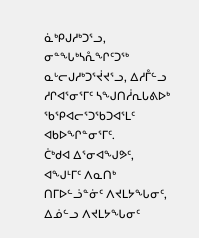ᓈᒃᑭᒍᓱᒃᑐᕐᓗ, ᓂᓐᖓᒃᓴᕅᖏᑦᑐᖅ ᓇᒡᓕᒍᓱᒃᑐᕐᔫᔪᕐᓗ, ᐃᓱᒤᓪᓗ ᓱᒋᐊᕐᓂᕐᒥᑦ ᓴᖑᑎᓲᕆᒐᕕᐅᒃ ᖃᕿᐊᓕᕐᑐᖃᑐᐊᕐᒪᑦ ᐊᑲᐅᖏᓐᓂᕐᒥᑦ.
ᑖᒃᑯᐊ ᐃᕐᓂᐊᖑᕗᑦ, ᐊᖑᒻᒥᑦ ᐱᓇᑎᒃ ᑎᒥᐅᓪᓘᓐᓃᑦ ᐱᔪᒪᔭᖓᓂᑦ, ᐃᓅᓪᓗ ᐱᔪᒪᔭᖓᓂᑦ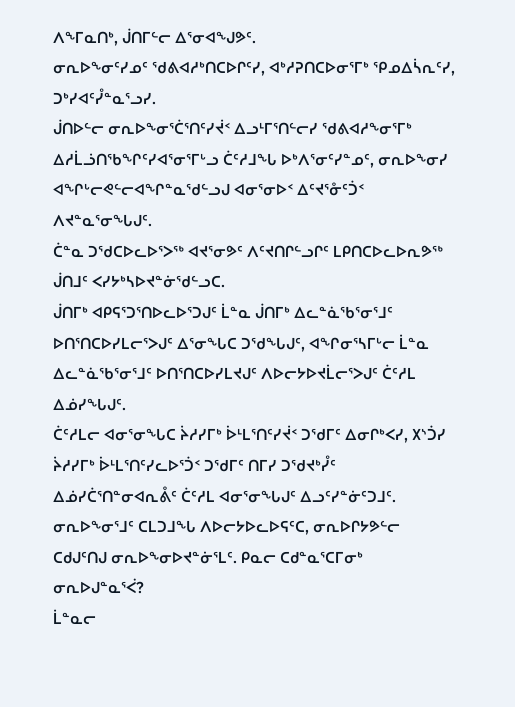ᐱᖕᒥᓇᑎᒃ, ᒎᑎᒥᓪᓕ ᐃᕐᓂᐊᖑᕗᑦ.
ᓂᕆᐅᖕᓂᑦᓯᓄᑦ ᖁᕕᐊᓱᒃᑎᑕᐅᒋᑦᓯ, ᐊᒃᓱᕈᑎᑕᐅᓂᕐᒥᒃ ᕿᓄᐃᓵᕆᑦᓯ, ᑐᒃᓯᐊᑦᓮᓐᓇᕐᓗᓯ.
ᒎᑎᐅᓪᓕ ᓂᕆᐅᖕᓂᕐᑖᕐᑎᑦᓯᔫᑉ ᐃᓗᒻᒥᕐᑎᓪᓕᓯ ᖁᕕᐊᓱᖕᓂᕐᒥᒃ ᐃᓱᒫᓘᑎᖃᖏᑦᓯᐊᕐᓂᕐᒥᒡᓗ ᑖᑦᓱᒧᖓ ᐅᒃᐱᕐᓂᑦᓯᓐᓄᑦ, ᓂᕆᐅᖕᓂᓯ ᐊᖏᒡᓕᕙᓪᓕᐊᖏᓐᓇᖁᓪᓗᒍ ᐊᓂᕐᓂᐅᑉ ᐃᑦᔪᕐᓁᑦᑑᑉ ᐱᔪᓐᓇᕐᓂᖓᒍᑦ.
ᑖᓐᓇ ᑐᖁᑕᐅᓚᐅᕐᐳᖅ ᐊᔪᕐᓂᕗᑦ ᐱᑦᔪᑎᒋᓪᓗᒋᑦ ᒪᑭᑎᑕᐅᓚᐅᕆᕗᖅ ᒎᑎᒧᑦ ᐸᓯᔭᒃᓴᐅᔪᓐᓃᖁᓪᓗᑕ.
ᒎᑎᒥᒃ ᐊᑭᕋᕐᑐᕐᑎᐅᓚᐅᕐᑐᒍᑦ ᒫᓐᓇ ᒎᑎᒥᒃ ᐃᓚᓐᓈᖃᕐᓂᕐᒧᑦ ᐅᑎᕐᑎᑕᐅᓯᒪᓕᕐᐳᒍᑦ ᐃᕐᓂᖓᑕ ᑐᖁᖓᒍᑦ, ᐊᖏᓂᕐᓴᒥᒡᓕ ᒫᓐᓇ ᐃᓚᓐᓈᖃᕐᓂᕐᒧᑦ ᐅᑎᕐᑎᑕᐅᓯᒪᔪᒍᑦ ᐱᐅᓕᔭᐅᔪᒫᓕᕐᐳᒍᑦ ᑖᑦᓱᒪ ᐃᓅᓯᖓᒍᑦ.
ᑖᑦᓱᒪᓕ ᐊᓂᕐᓂᖓᑕ ᔩᓱᓯᒥᒃ ᐆᒻᒪᕐᑎᑦᓯᔫᑉ ᑐᖁᒥᑦ ᐃᓂᒋᒃᐸᓯ, ᙭ᔅᑑᓯ ᔩᓱᓯᒥᒃ ᐆᒻᒪᕐᑎᑦᓯᓚᐅᕐᑑᑉ ᑐᖁᒥᑦ ᑎᒥᓯ ᑐᖁᔪᒃᓮᑦ ᐃᓅᓯᑖᕐᑎᓐᓂᐊᕆᕔᑦ ᑖᑦᓱᒪ ᐊᓂᕐᓂᖓᒍᑦ ᐃᓗᑦᓯᓐᓃᑦᑐᒧᑦ.
ᓂᕆᐅᖕᓂᕐᒧᑦ ᑕᒪᑐᒧᖓ ᐱᐅᓕᔭᐅᓚᐅᕋᑦᑕ, ᓂᕆᐅᒋᔭᕗᓪᓕ ᑕᑯᒍᑦᑎᒍ ᓂᕆᐅᖕᓂᐅᔪᓐᓃᕐᒪᑦ. ᑭᓇᓕ ᑕᑯᓐᓇᕐᑕᒥᓂᒃ ᓂᕆᐅᒍᓐᓇᕐᐹ?
ᒫᓐᓇᓕ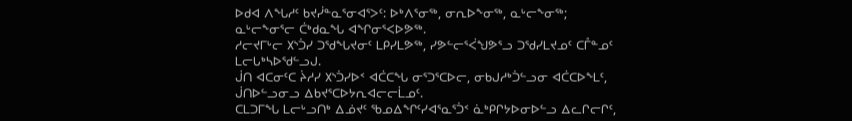ᐅᑯᐊ ᐱᖓᓱᑦ ᑲᔪᓰᓐᓇᕐᓂᐊᕐᐳᑦ: ᐅᒃᐱᕐᓂᖅ, ᓂᕆᐅᖕᓂᖅ, ᓇᒡᓕᖕᓂᖅ; ᓇᒡᓕᖕᓂᕐᓕ ᑖᒃᑯᓇᖓ ᐊᖏᓂᕐᐸᐅᕗᖅ.
ᓱᓕᔪᒥᒡᓕ ᙭ᔅᑑᓯ ᑐᖁᖓᔪᓂᑦ ᒪᑭᓯᒪᕗᖅ, ᓯᕗᓪᓕᕐᐹᖑᕗᕐᓗ ᑐᖁᓯᒪᔪᓄᑦ ᑕᒤᓐᓄᑦ ᒪᓕᒐᒃᓴᐅᖁᓪᓗᒍ.
ᒎᑎ ᐊᑕᓂᑦᑕ ᔩᓱᓯ ᙭ᔅᑑᓯᐅᑉ ᐊᑖᑕᖓ ᓂᕐᑐᕐᑕᐅᓕ, ᓂᑲᒍᓱᒃᑑᓪᓗᓂ ᐊᑖᑕᐅᖕᒪᑦ, ᒎᑎᐅᓪᓗᓂᓗ ᐃᑲᔪᕐᑕᐅᔭᕆᐊᓕᓕᒫᓄᑦ.
ᑕᒪᑐᒥᖓ ᒪᓕᒡᓗᑎᒃ ᐃᓅᔪᑦ ᖃᓄᐃᖏᑦᓯᐊᕐᓇᕐᑑᑉ ᓈᒃᑭᒋᔭᐅᓂᐅᓪᓗ ᐃᓚᒋᓕᒋᑦ,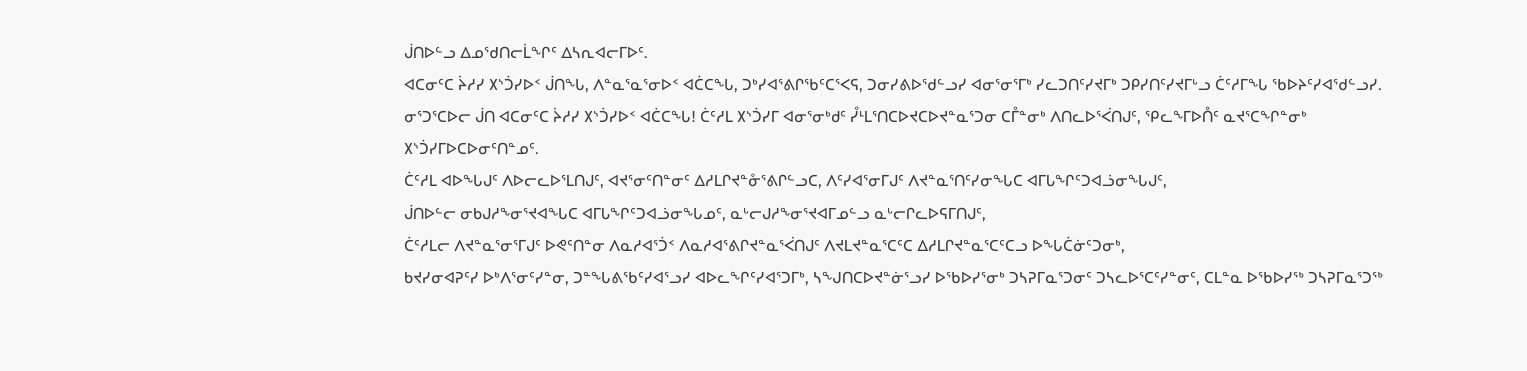ᒎᑎᐅᓪᓗ ᐃᓄᖁᑎᓕᒫᖏᑦ ᐃᓴᕆᐊᓕᒥᐅᑦ.
ᐊᑕᓂᑦᑕ ᔩᓱᓯ ᙭ᔅᑑᓯᐅᑉ ᒎᑎᖓ, ᐱᓐᓇᕐᓇᕐᓂᐅᑉ ᐊᑖᑕᖓ, ᑐᒃᓯᐊᕐᕕᒋᖃᑦᑕᕐᐸᕋ, ᑐᓂᓯᕕᐅᖁᓪᓗᓯ ᐊᓂᕐᓂᕐᒥᒃ ᓯᓚᑐᑎᑦᓯᔪᒥᒃ ᑐᑭᓯᑎᑦᓯᔪᒥᒡᓗ ᑖᑦᓱᒥᖓ ᖃᐅᔨᑦᓯᐊᖁᓪᓗᓯ.
ᓂᕐᑐᕐᑕᐅᓕ ᒎᑎ ᐊᑕᓂᑦᑕ ᔩᓱᓯ ᙭ᔅᑑᓯᐅᑉ ᐊᑖᑕᖓ! ᑖᑦᓱᒪ ᙭ᔅᑑᓯᒥ ᐊᓂᕐᓂᒃᑯᑦ ᓮᒻᒪᕐᑎᑕᐅᔪᑕᐅᔪᓐᓇᕐᑐᓂ ᑕᒤᓐᓂᒃ ᐱᑎᓚᐅᕐᐹᑎᒍᑦ, ᕿᓚᖕᒥᐅᑍᑦ ᓇᔪᕐᑕᖏᓐᓂᒃ ᙭ᔅᑑᓯᒥᐅᑕᐅᓂᑦᑎᓐᓄᑦ.
ᑖᑦᓱᒪ ᐊᐅᖓᒍᑦ ᐱᐅᓕᓚᐅᕐᒪᑎᒍᑦ, ᐊᔪᕐᓂᑦᑎᓐᓂᑦ ᐃᓱᒪᒋᔪᓐᓁᕐᕕᒋᓪᓗᑕ, ᐱᑦᓯᐊᕐᓂᒥᒍᑦ ᐱᔪᓐᓇᕐᑎᑦᓯᓂᖓᑕ ᐊᒥᒐᖏᑦᑐᐊᓘᓂᖓᒍᑦ,
ᒎᑎᐅᓪᓕ ᓂᑲᒍᓱᖕᓂᕐᔪᐊᖓᑕ ᐊᒥᒐᖏᑦᑐᐊᓘᓂᖓᓄᑦ, ᓇᒡᓕᒍᓱᖕᓂᕐᔪᐊᒥᓄᓪᓗ ᓇᒡᓕᒋᓚᐅᕋᒥᑎᒍᑦ,
ᑖᑦᓱᒪᓕ ᐱᔪᓐᓇᕐᓂᕐᒥᒍᑦ ᐅᕙᑦᑎᓐᓂ ᐱᓇᓱᐊᕐᑑᑉ ᐱᓇᓱᐊᕐᕕᒋᔪᓐᓇᕐᐹᑎᒍᑦ ᐱᔪᒪᔪᓐᓇᕐᑕᑦᑕ ᐃᓱᒪᒋᔪᓐᓇᕐᑕᑦᑕᓗ ᐅᖓᑖᓃᑦᑐᓂᒃ,
ᑲᔪᓯᓂᐊᕈᑦᓯ ᐅᒃᐱᕐᓂᑦᓯᓐᓂ, ᑐᓐᖓᕕᖃᑦᓯᐊᕐᓗᓯ ᐊᐅᓚᖏᑦᓯᐊᕐᑐᒥᒃ, ᓴᖑᑎᑕᐅᔪᓐᓃᕐᓗᓯ ᐅᖃᐅᓯᕐᓂᒃ ᑐᓴᕈᒥᓇᕐᑐᓂᑦ ᑐᓴᓚᐅᕐᑕᑦᓯᓐᓂᑦ, ᑕᒪᓐᓇ ᐅᖃᐅᓯᖅ ᑐᓴᕈᒥᓇᕐᑐᖅ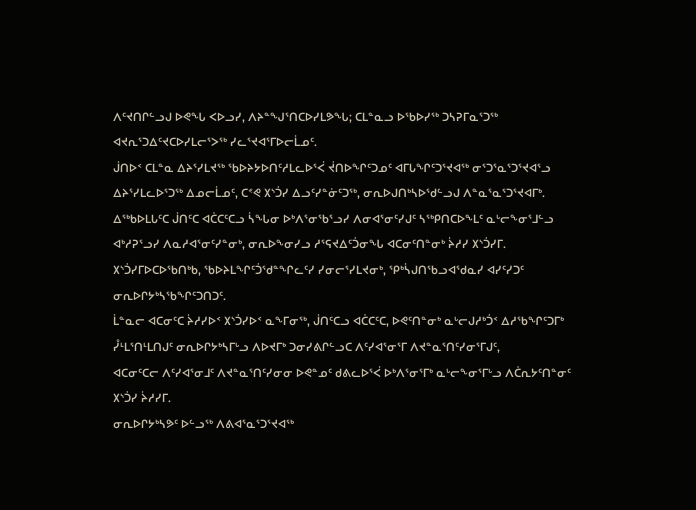ᐱᑦᔪᑎᒋᓪᓗᒍ ᐅᕙᖓ ᐸᐅᓗᓯ, ᐱᔨᓐᖑᕐᑎᑕᐅᓯᒪᕗᖓ; ᑕᒪᓐᓇᓗ ᐅᖃᐅᓯᖅ ᑐᓴᕈᒥᓇᕐᑐᖅ ᐊᔪᕆᕐᑐᐃᑦᔪᑕᐅᓯᒪᓕᕐᐳᖅ ᓯᓚᕐᔪᐊᕐᒥᐅᓕᒫᓄᑦ.
ᒎᑎᐅᑉ ᑕᒪᓐᓇ ᐃᔨᕐᓯᒪᔪᖅ ᖃᐅᔨᔭᐅᑎᑦᓱᒪᓚᐅᕐᐹ ᔫᑎᐅᖏᑦᑐᓄᑦ ᐊᒥᒐᖏᑦᑐᕐᔪᐊᖅ ᓂᕐᑐᕐᓇᕐᑐᕐᔪᐊᕐᓗ ᐃᔨᕐᓯᒪᓚᐅᕐᑐᖅ ᐃᓄᓕᒫᓄᑦ, ᑕᕝᕙ ᙭ᔅᑑᓯ ᐃᓗᑦᓯᓐᓃᑦᑐᖅ, ᓂᕆᐅᒍᑎᒃᓴᐅᖁᓪᓗᒍ ᐱᓐᓇᕐᓇᕐᑐᕐᔪᐊᒥᒃ.
ᐃᖅᑲᐅᒪᒐᑦᑕ ᒎᑎᑦᑕ ᐊᑖᑕᑦᑕᓗ ᓵᖓᓂ ᐅᒃᐱᕐᓂᖃᕐᓗᓯ ᐱᓂᐊᕐᓂᑦᓯᒍᑦ ᓴᖅᑭᑎᑕᐅᖕᒪᑦ ᓇᒡᓕᖕᓂᕐᒧᓪᓗ ᐊᒃᓱᕈᕐᓗᓯ ᐱᓇᓱᐊᕐᓂᑦᓯᓐᓂᒃ, ᓂᕆᐅᖕᓂᓯᓗ ᓱᕐᕋᔪᐃᑦᑑᓂᖓ ᐊᑕᓂᑦᑎᓐᓂᒃ ᔩᓱᓯ ᙭ᔅᑑᓯᒥ.
᙭ᔅᑑᓯᒥᐅᑕᐅᖃᑎᒃᑲ, ᖃᐅᔨᒪᖏᑦᑑᖁᓐᖏᓚᑦᓯ ᓯᓂᓕᕐᓯᒪᔪᓂᒃ, ᕿᒃᓵᒍᑎᖃᓗᐊᖁᓇᓯ ᐊᓯᑦᓯᑐᑦ ᓂᕆᐅᒋᔭᒃᓴᖃᖏᑦᑐᑎᑐᑦ.
ᒫᓐᓇᓕ ᐊᑕᓂᑦᑕ ᔩᓱᓯᐅᑉ ᙭ᔅᑑᓯᐅᑉ ᓇᖕᒥᓂᖅ, ᒎᑎᑦᑕᓗ ᐊᑖᑕᑦᑕ, ᐅᕙᑦᑎᓐᓂᒃ ᓇᒡᓕᒍᓱᒃᑑᑉ ᐃᓱᖃᖏᑦᑐᒥᒃ ᓮᒻᒪᕐᑎᒻᒪᑎᒍᑦ ᓂᕆᐅᒋᔭᒃᓴᒥᒡᓗ ᐱᐅᔪᒥᒃ ᑐᓂᓯᕕᒋᓪᓗᑕ ᐱᑦᓯᐊᕐᓂᕐᒥ ᐱᔪᓐᓇᕐᑎᑦᓯᓂᕐᒥᒍᑦ,
ᐊᑕᓂᑦᑕᓕ ᐱᑦᓯᐊᕐᓂᒧᑦ ᐱᔪᓐᓇᕐᑎᑦᓯᓂᓂ ᐅᕙᓐᓄᑦ ᑯᕕᓚᐅᕐᐹ ᐅᒃᐱᕐᓂᕐᒥᒃ ᓇᒡᓕᖕᓂᕐᒥᒡᓗ ᐱᑖᕆᔭᑦᑎᓐᓂᑦ ᙭ᔅᑑᓯ ᔩᓱᓯᒥ.
ᓂᕆᐅᒋᔭᒃᓴᕗᑦ ᐅᓪᓗᖅ ᐱᕕᐊᕐᓇᕐᑐᕐᔪᐊᖅ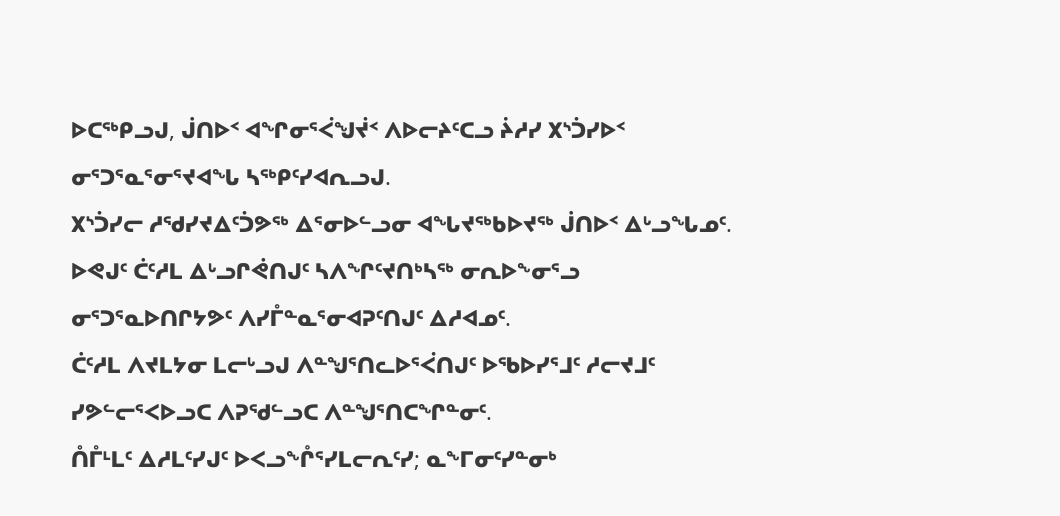ᐅᑕᖅᑭᓗᒍ, ᒎᑎᐅᑉ ᐊᖏᓂᕐᐹᖑᔫᑉ ᐱᐅᓕᔨᑦᑕᓗ ᔩᓱᓯ ᙭ᔅᑑᓯᐅᑉ ᓂᕐᑐᕐᓇᕐᓂᕐᔪᐊᖓ ᓴᖅᑭᑦᓯᐊᕆᓗᒍ.
᙭ᔅᑑᓯᓕ ᓱᖁᓯᔪᐃᑦᑑᕗᖅ ᐃᕐᓂᐅᓪᓗᓂ ᐊᖓᔪᖅᑲᐅᔪᖅ ᒎᑎᐅᑉ ᐃᒡᓗᖓᓄᑦ. ᐅᕙᒍᑦ ᑖᑦᓱᒪ ᐃᒡᓗᒋᕚᑎᒍᑦ ᓴᐱᖏᑦᔪᑎᒃᓴᖅ ᓂᕆᐅᖕᓂᕐᓗ ᓂᕐᑐᕐᓇᐅᑎᒋᔭᕗᑦ ᐱᓯᒤᓐᓇᕐᓂᐊᕈᑦᑎᒍᑦ ᐃᓱᐊᓄᑦ.
ᑖᑦᓱᒪ ᐱᔪᒪᔭᓂ ᒪᓕᒡᓗᒍ ᐱᓐᖑᕐᑎᓚᐅᕐᐹᑎᒍᑦ ᐅᖃᐅᓯᕐᒧᑦ ᓱᓕᔪᒧᑦ ᓯᕗᓪᓕᕐᐸᐅᓗᑕ ᐱᕈᖁᓪᓗᑕ ᐱᓐᖑᕐᑎᑕᖏᓐᓂᑦ.
ᑍᒤᒻᒪᑦ ᐃᓱᒪᑦᓯᒍᑦ ᐅᐸᓗᖕᒊᕐᓯᒪᓕᕆᑦᓯ; ᓇᖕᒥᓂᑦᓯᓐᓂᒃ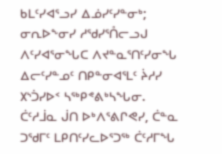ᑲᒪᑦᓯᐊᕐᓗᓯ ᐃᓅᓯᑦᓯᓐᓂᒃ; ᓂᕆᐅᖕᓂᓯ ᓱᖁᓯᕐᑍᓕᓗᒍ ᐱᑦᓯᐊᕐᓂᖓᑕ ᐱᔪᓐᓇᕐᑎᑦᓯᓂᖓ ᐃᓕᑦᓯᓐᓄᑦ ᑎᑭᓐᓂᐊᕐᒪᑦ ᔩᓱᓯ ᙭ᔅᑑᓯᐅᑉ ᓴᖅᑭᕝᕕᒃᓴᖓᓂ.
ᑖᑦᓱᒨᓇ ᒎᑎ ᐅᒃᐱᕐᕕᒋᕙᓯ, ᑖᓐᓇ ᑐᖁᒥᑦ ᒪᑭᑎᑦᓯᓚᐅᕐᑐᖅ ᑖᑦᓱᒥᖓ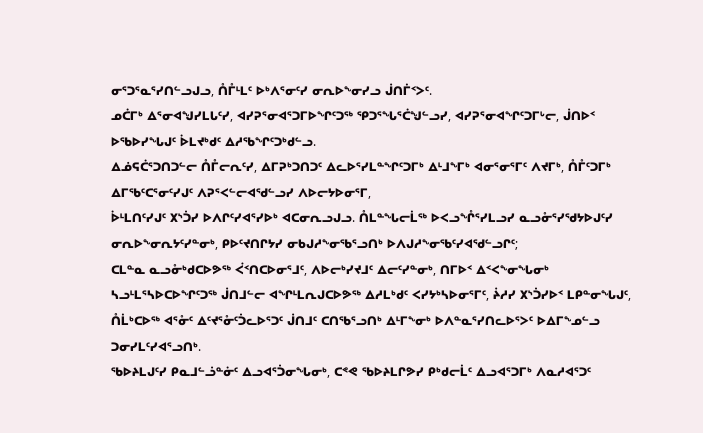ᓂᕐᑐᕐᓇᕐᓯᑎᓪᓗᒍᓗ, ᑍᒤᒻᒪᑦ ᐅᒃᐱᕐᓂᑦᓯ ᓂᕆᐅᖕᓂᓯᓗ ᒎᑎᒦᑉᐳᑦ.
ᓄᑖᒥᒃ ᐃᕐᓂᐊᖑᓯᒪᒐᑦᓯ, ᐊᓯᕈᕐᓂᐊᕐᑐᒥᐅᖏᑦᑐᖅ ᕿᑐᕐᖓᕐᑖᖑᓪᓗᓯ, ᐊᓯᕈᕐᓂᐊᖏᑦᑐᒥᒡᓕ, ᒎᑎᐅᑉ ᐅᖃᐅᓯᖓᒍᑦ ᐆᒪᔪᒃᑯᑦ ᐃᓱᖃᖏᑦᑐᒃᑯᓪᓗ.
ᐃᓅᕋᑖᕐᑐᑎᑐᓪᓕ ᑍᒤᓕᕆᑦᓯ, ᐃᒥᕈᒃᑐᑎᑐᑦ ᐃᓚᐅᕐᓯᒪᓐᖏᑦᑐᒥᒃ ᐃᒻᒧᖕᒥᒃ ᐊᓂᕐᓂᕐᒥᑦ ᐱᔪᒥᒃ, ᑍᒤᑦᑐᒥᒃ ᐃᒥᖃᑦᑕᕐᓂᑦᓯᒍᑦ ᐱᕈᕐᐸᓪᓕᐊᖁᓪᓗᓯ ᐱᐅᓕᔭᐅᓂᕐᒥ,
ᐆᒻᒪᑎᑦᓯᒍᑦ ᙭ᔅᑑᓯ ᐅᐱᒋᑦᓯᐊᕐᓯᐅᒃ ᐊᑕᓂᕆᓗᒍᓗ. ᑍᒪᓐᖓᓕᒫᖅ ᐅᐸᓗᖕᒊᕐᓯᒪᓗᓯ ᓇᓗᓁᕐᓯᖁᔭᐅᒍᑦᓯ ᓂᕆᐅᖕᓂᕆᔭᑦᓯᓐᓂᒃ, ᑭᐅᑦᔪᑎᒋᔭᓯ ᓂᑲᒍᓱᖕᓂᖃᕐᓗᑎᒃ ᐅᐱᒍᓱᖕᓂᖃᑦᓯᐊᖁᓪᓗᒋᑦ;
ᑕᒪᓐᓇ ᓇᓗᓁᒃᑯᑕᐅᕗᖅ ᐹᑉᑎᑕᐅᓂᕐᒧᑦ, ᐱᐅᓕᒃᓯᔪᒧᑦ ᐃᓕᑦᓯᓐᓂᒃ, ᑎᒥᐅᑉ ᐃᑉᐸᖕᓂᖓᓂᒃ ᓴᓗᒻᒪᕐᓴᐅᑕᐅᖏᑦᑐᖅ ᒎᑎᒧᓪᓕ ᐊᖏᒻᒪᕆᒍᑕᐅᕗᖅ ᐃᓱᒪᒃᑯᑦ ᐸᓯᔭᒃᓴᐅᓂᕐᒥᑦ, ᔩᓱᓯ ᙭ᔅᑑᓯᐅᑉ ᒪᑭᓐᓂᖓᒍᑦ,
ᑍᒫᒃᑕᐅᖅ ᐊᕐᓁᑦ ᐃᑦᔪᕐᓁᑦᑑᓚᐅᕐᑐᑦ ᒎᑎᒧᑦ ᑕᑎᖃᕐᓗᑎᒃ ᐃᒻᒥᖕᓂᒃ ᐅᐱᓐᓇᕐᓯᑎᓚᐅᕐᐳᑦ ᐅᐃᒥᖕᓄᓪᓗ ᑐᓂᓯᒪᑦᓯᐊᕐᓗᑎᒃ.
ᖃᐅᔨᒪᒍᑦᓯ ᑭᓇᒧᓪᓘᓐᓃᑦ ᐃᓗᐊᕐᑑᓂᖓᓂᒃ, ᑕᕝᕙ ᖃᐅᔨᒪᒋᕗᓯ ᑭᒃᑯᓕᒫᑦ ᐃᓗᐊᕐᑐᒥᒃ ᐱᓇᓱᐊᕐᑐᑦ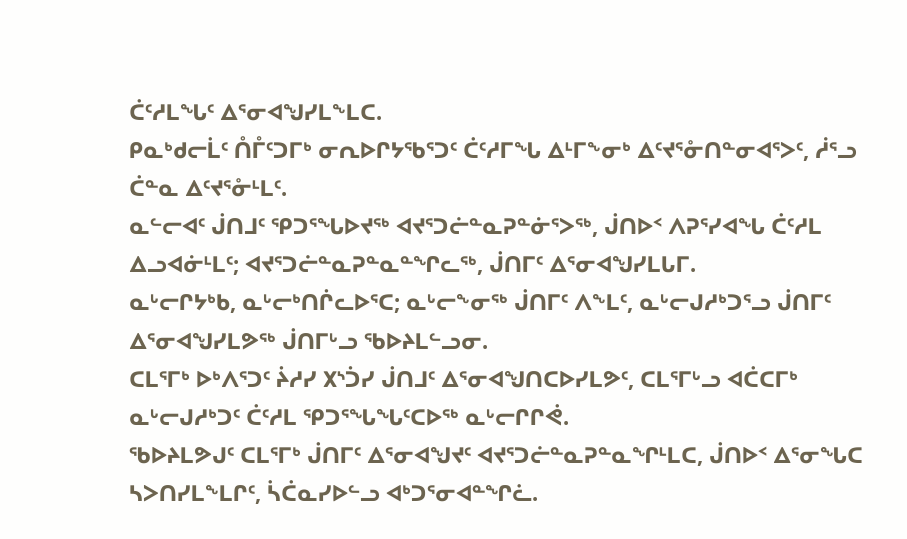ᑖᑦᓱᒪᖓᑦ ᐃᕐᓂᐊᖑᓯᒪᖕᒪᑕ.
ᑭᓇᒃᑯᓕᒫᑦ ᑍᒤᑦᑐᒥᒃ ᓂᕆᐅᒋᔭᖃᕐᑐᑦ ᑖᑦᓱᒥᖓ ᐃᒻᒥᖕᓂᒃ ᐃᑦᔪᕐᓁᑎᓐᓂᐊᕐᐳᑦ, ᓲᕐᓗ ᑖᓐᓇ ᐃᑦᔪᕐᓁᒻᒪᑦ.
ᓇᓪᓕᐊᑦ ᒎᑎᒧᑦ ᕿᑐᕐᖓᐅᔪᖅ ᐊᔪᕐᑐᓖᓐᓇᕈᓐᓃᕐᐳᖅ, ᒎᑎᐅᑉ ᐱᕈᕐᓯᐊᖓ ᑖᑦᓱᒪ ᐃᓗᐊᓃᒻᒪᑦ; ᐊᔪᕐᑐᓖᓐᓇᕈᓐᓇᓐᖏᓚᖅ, ᒎᑎᒥᑦ ᐃᕐᓂᐊᖑᓯᒪᒐᒥ.
ᓇᒡᓕᒋᔭᒃᑲ, ᓇᒡᓕᒃᑎᒌᓚᐅᕐᑕ; ᓇᒡᓕᖕᓂᖅ ᒎᑎᒥᑦ ᐱᖕᒪᑦ, ᓇᒡᓕᒍᓱᒃᑐᕐᓗ ᒎᑎᒥᑦ ᐃᕐᓂᐊᖑᓯᒪᕗᖅ ᒎᑎᒥᒡᓗ ᖃᐅᔨᒪᓪᓗᓂ.
ᑕᒪᕐᒥᒃ ᐅᒃᐱᕐᑐᑦ ᔩᓱᓯ ᙭ᔅᑑᓯ ᒎᑎᒧᑦ ᐃᕐᓂᐊᖑᑎᑕᐅᓯᒪᕗᑦ, ᑕᒪᕐᒥᒡᓗ ᐊᑖᑕᒥᒃ ᓇᒡᓕᒍᓱᒃᑐᑦ ᑖᑦᓱᒪ ᕿᑐᕐᖓᖓᑦᑕᐅᖅ ᓇᒡᓕᒋᒋᕚ.
ᖃᐅᔨᒪᕗᒍᑦ ᑕᒪᕐᒥᒃ ᒎᑎᒥᑦ ᐃᕐᓂᐊᖑᔪᑦ ᐊᔪᕐᑐᓖᓐᓇᕈᓐᓇᖏᒻᒪᑕ, ᒎᑎᐅᑉ ᐃᕐᓂᖓᑕ ᓴᐳᑎᓯᒪᖕᒪᒋᑦ, ᓵᑖᓇᓯᐅᓪᓗ ᐊᒃᑐᕐᓂᐊᓐᖏᓛ.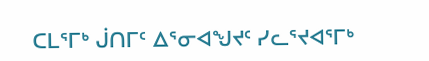ᑕᒪᕐᒥᒃ ᒎᑎᒥᑦ ᐃᕐᓂᐊᖑᔪᑦ ᓯᓚᕐᔪᐊᕐᒥᒃ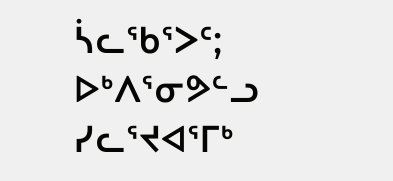ᓵᓚᖃᕐᐳᑦ; ᐅᒃᐱᕐᓂᕗᓪᓗ ᓯᓚᕐᔪᐊᕐᒥᒃ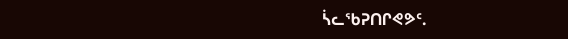ᓵᓚᖃᕈᑎᒋᕙᕗᑦ.